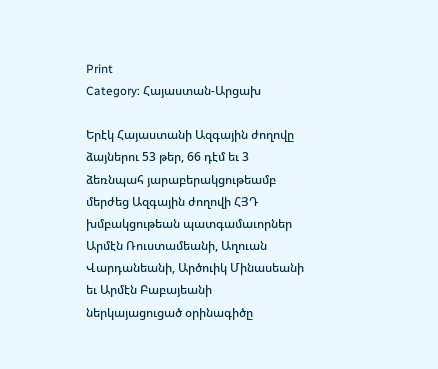Print
Category: Հայաստան-Արցախ

Երէկ Հայաստանի Ազգային ժողովը ձայներու 53 թեր, 66 դէմ եւ 3 ձեռնպահ յարաբերակցութեամբ մերժեց Ազգային ժողովի ՀՅԴ խմբակցութեան պատգամաւորներ Արմէն Ռուստամեանի, Աղուան Վարդանեանի, Արծուիկ Մինասեանի եւ Արմէն Բաբայեանի ներկայացուցած օրինագիծը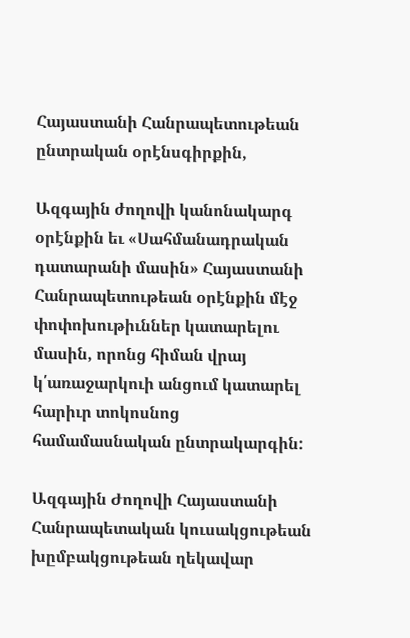Հայաստանի Հանրապետութեան ընտրական օրէնսգիրքին,

Ազգային ժողովի կանոնակարգ օրէնքին եւ «Սահմանադրական դատարանի մասին» Հայաստանի Հանրապետութեան օրէնքին մէջ փոփոխութիւններ կատարելու մասին, որոնց հիման վրայ կ՛առաջարկուի անցում կատարել հարիւր տոկոսնոց համամասնական ընտրակարգին:

Ազգային Ժողովի Հայաստանի Հանրապետական կուսակցութեան խըմբակցութեան ղեկավար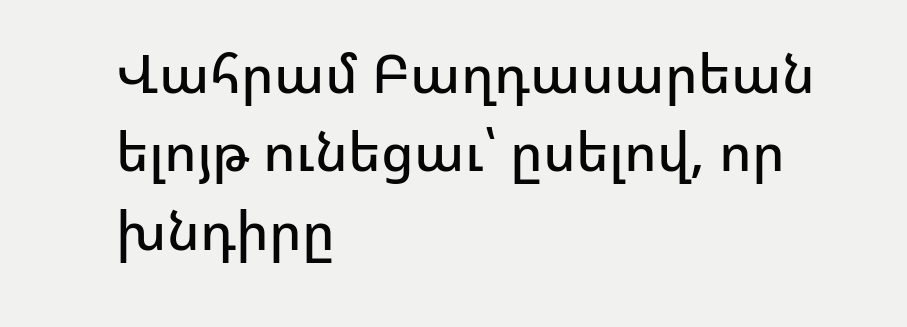Վահրամ Բաղդասարեան ելոյթ ունեցաւ՝ ըսելով, որ խնդիրը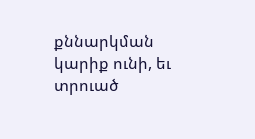քննարկման կարիք ունի, եւ տրուած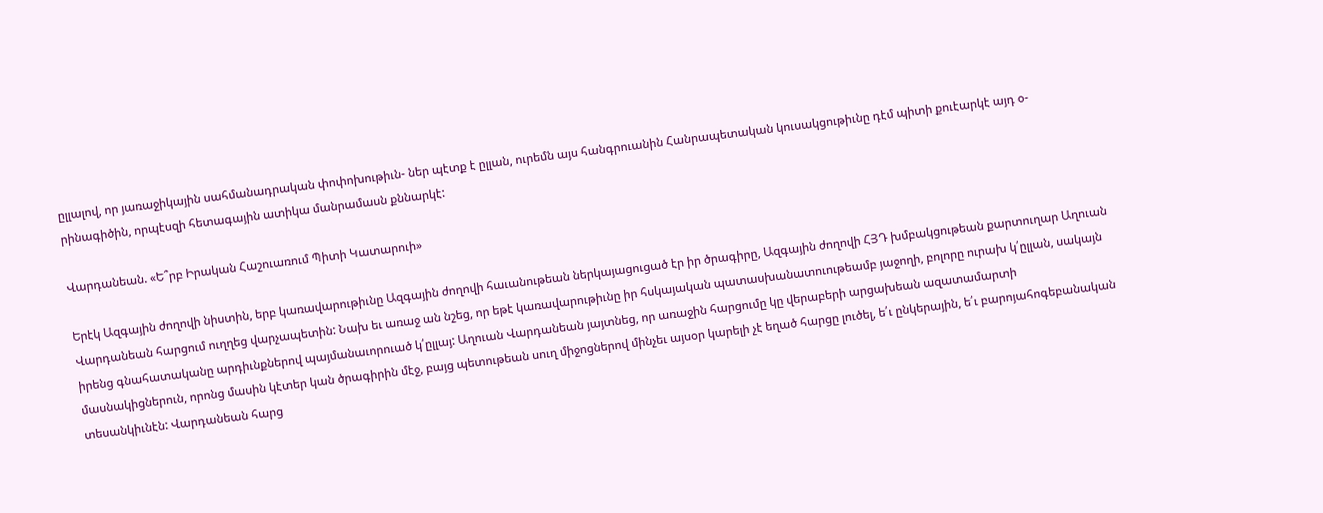ըլլալով, որ յառաջիկային սահմանադրական փոփոխութիւն- ներ պէտք է ըլլան, ուրեմն այս հանգրուանին Հանրապետական կուսակցութիւնը դէմ պիտի քուէարկէ այդ օ- րինագիծին, որպէսզի հետագային ատիկա մանրամասն քննարկէ:

Վարդանեան. «Ե՞րբ Իրական Հաշուառում Պիտի Կատարուի»

Երէկ Ազգային ժողովի նիստին, երբ կառավարութիւնը Ազգային ժողովի հաւանութեան ներկայացուցած էր իր ծրագիրը, Ազգային ժողովի ՀՅԴ խմբակցութեան քարտուղար Աղուան Վարդանեան հարցում ուղղեց վարչապետին: Նախ եւ առաջ ան նշեց, որ եթէ կառավարութիւնը իր հսկայական պատասխանատուութեամբ յաջողի, բոլորը ուրախ կ՛ըլլան, սակայն իրենց գնահատականը արդիւնքներով պայմանաւորուած կ՛ըլլայ: Աղուան Վարդանեան յայտնեց, որ առաջին հարցումը կը վերաբերի արցախեան ազատամարտի մասնակիցներուն, որոնց մասին կէտեր կան ծրագիրին մէջ, բայց պետութեան սուղ միջոցներով մինչեւ այսօր կարելի չէ եղած հարցը լուծել, ե՛ւ ընկերային, ե՛ւ բարոյահոգեբանական տեսանկիւնէն: Վարդանեան հարց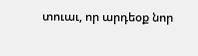տուաւ, որ արդեօք նոր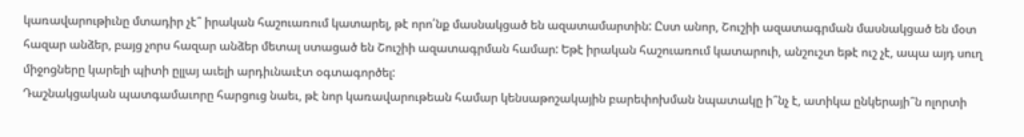կառավարութիւնը մտադիր չէ՞ իրական հաշուառում կատարել, թէ որո՛նք մասնակցած են ազատամարտին: Ըստ անոր, Շուշիի ազատագրման մասնակցած են մօտ հազար անձեր, բայց չորս հազար անձեր մետալ ստացած են Շուշիի ազատագրման համար: Եթէ իրական հաշուառում կատարուի, անշուշտ եթէ ուշ չէ, ապա այդ սուղ միջոցները կարելի պիտի ըլլայ աւելի արդիւնաւէտ օգտագործել:
Դաշնակցական պատգամաւորը հարցուց նաեւ, թէ նոր կառավարութեան համար կենսաթոշակային բարեփոխման նպատակը ի՞նչ է, ատիկա ընկերայի՞ն ոլորտի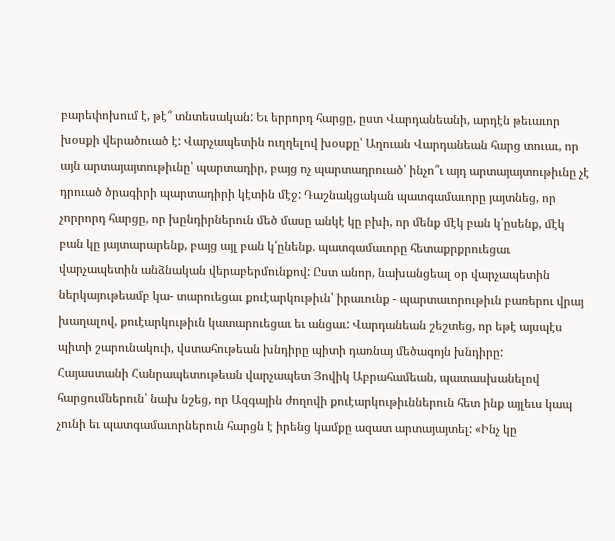բարեփոխում է, թէ՞ տնտեսական: Եւ երրորդ հարցը, ըստ Վարդանեանի, արդէն թեւաւոր խօսքի վերածուած է: Վարչապետին ուղղելով խօսքը՝ Աղուան Վարդանեան հարց տուաւ, որ այն արտայայտութիւնը՝ պարտադիր, բայց ոչ պարտադրուած՝ ինչո՞ւ այդ արտայայտութիւնը չէ դրուած ծրագիրի պարտադիրի կէտին մէջ: Դաշնակցական պատգամաւորը յայտնեց, որ չորրորդ հարցը, որ խընդիրներուն մեծ մասը անկէ կը բխի, որ մենք մէկ բան կ՛ըսենք, մէկ բան կը յայտարարենք, բայց այլ բան կ՛ընենք. պատգամաւորը հետաքրքրուեցաւ վարչապետին անձնական վերաբերմունքով: Ըստ անոր, նախանցեալ օր վարչապետին ներկայութեամբ կա- տարուեցաւ քուէարկութիւն՝ իրաւունք - պարտաւորութիւն բառերու վրայ խաղալով, քուէարկութիւն կատարուեցաւ եւ անցաւ: Վարդանեան շեշտեց, որ եթէ այսպէս պիտի շարունակուի, վստահութեան խնդիրը պիտի դառնայ մեծագոյն խնդիրը:
Հայաստանի Հանրապետութեան վարչապետ Յովիկ Աբրահամեան, պատասխանելով հարցումներուն՝ նախ նշեց, որ Ազգային ժողովի քուէարկութիւններուն հետ ինք այլեւս կապ չունի եւ պատգամաւորներուն հարցն է իրենց կամքը ազատ արտայայտել: «Ինչ կը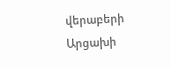վերաբերի Արցախի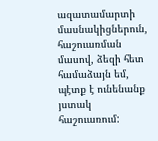ազատամարտի մասնակիցներուն, հաշուառման մասով, ձեզի հետ համաձայն եմ, պէտք է ունենանք յստակ հաշուառում: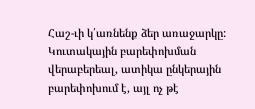Հաշ-ւի կ՛առնենք ձեր առաջարկը: Կուտակային բարեփոխման վերաբերեալ, ատիկա ընկերային բարեփոխում է, այլ ոչ թէ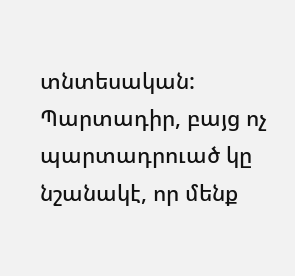տնտեսական: Պարտադիր, բայց ոչ պարտադրուած կը նշանակէ, որ մենք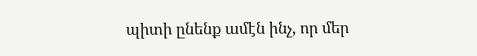պիտի ընենք ամէն ինչ, որ մեր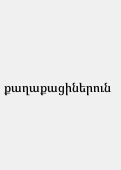քաղաքացիներուն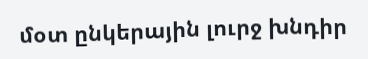մօտ ընկերային լուրջ խնդիր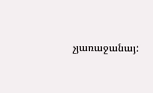չյառաջանայ: